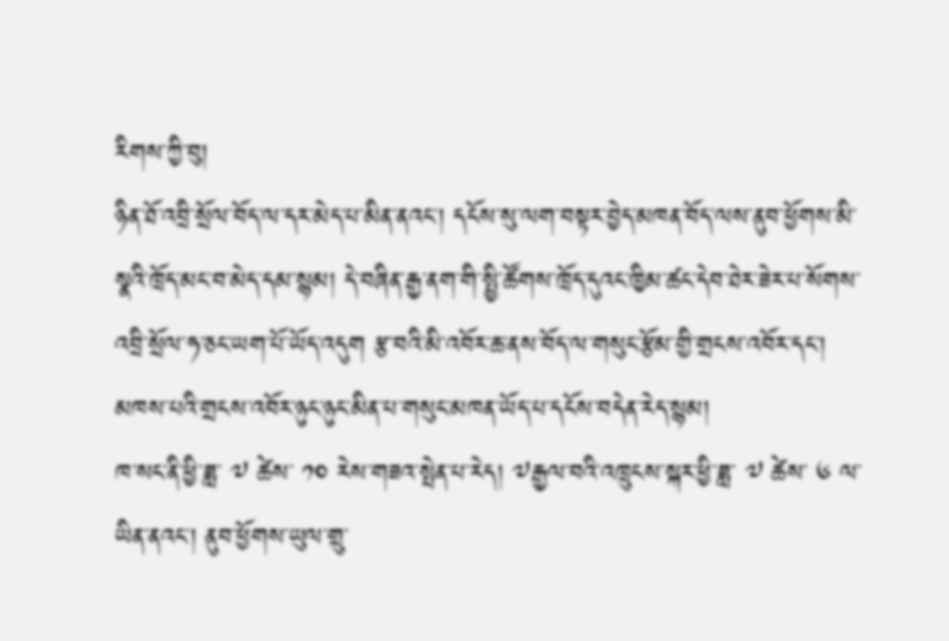རིགས་ཀྱི་བུ།
ཉིན་ཐོ་འབྲི་སྲོལ་བོད་ལ་དར་མེད་པ་མིན་ནའང་། དངོས་སུ་ལག་བསྟར་བྱེད་མཁན་བོད་ལས་ནུབ་ཕྱོགས་མི་སྣའི་ཁྲོད་མང་བ་མེད་དམ་སྙམ། དེ་བཞིན་རྒྱ་ནག་གི་སྤྱི་ཚོགས་ཁྲོད་དུའང་ཁྱིམ་ཚང་དེབ་ཐེར་ཟེར་པ་སོགས་འབྲི་སྲོལ་ཧ་ཅང་ཡག་པོ་ཡོད་འདུག རྩ་བའི་མི་འབོར་ཆ་ནས་བོད་ལ་གསུང་རྩོམ་གྱི་གྲངས་འབོར་དང་། མཁས་པའི་གྲངས་འབོར་ཉུང་ཉུང་མིན་པ་གསུང་མཁན་ཡོད་པ་དངོས་བདེན་རེད་སྙམ།
ཁ་སང་ནི་ཕྱི་ཟླ་ ༧ ཚེས་ ༡༠ རེས་གཟའ་སྤེན་པ་རེད། ༧རྒྱལ་བའི་འཁྲུངས་སྐར་ཕྱི་ཟླ་ ༧ ཚེས་ ༦ ལ་ཡིན་ནའང་། ནུབ་ཕྱོགས་ཡུལ་གྲུ་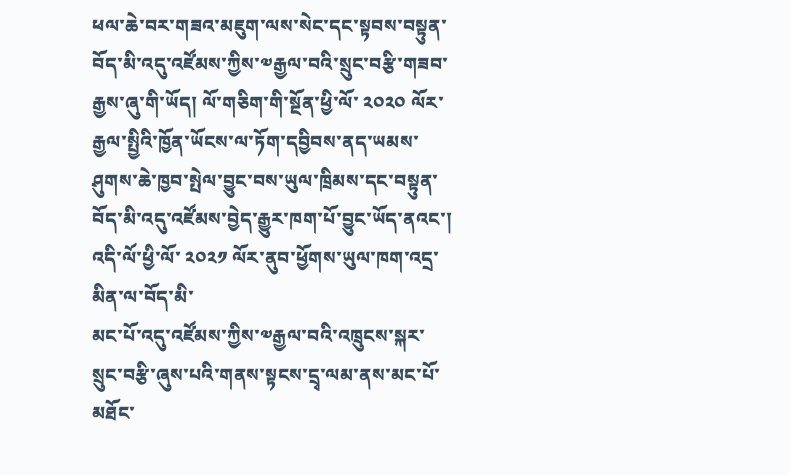ཕལ་ཆེ་བར་གཟའ་མཇུག་ལས་སེང་དང་སྟབས་བསྟུན་བོད་མི་འདུ་འཛོམས་ཀྱིས་༧རྒྱལ་བའི་སྲུང་བརྩི་གཟབ་རྒྱས་ཞུ་གི་ཡོད། ལོ་གཅིག་གི་སྔོན་ཕྱི་ལོ་ ༢༠༢༠ ལོར་རྒྱལ་སྤྱིའི་ཁྱོན་ཡོངས་ལ་ཏོག་དབྱིབས་ནད་ཡམས་ཤུགས་ཆེ་ཁྱབ་སྤེལ་བྱུང་བས་ཡུལ་ཁྲིམས་དང་བསྟུན་བོད་མི་འདུ་འཛོམས་བྱེད་རྒྱུར་ཁག་པོ་བྱུང་ཡོད་ནའང་། འདི་ལོ་ཕྱི་ལོ་ ༢༠༢༡ ལོར་ནུབ་ཕྱོགས་ཡུལ་ཁག་འདྲ་མིན་ལ་བོད་མི་
མང་པོ་འདུ་འཛོམས་ཀྱིས་༧རྒྱལ་བའི་འཁྲུངས་སྐར་སྲུང་བརྩི་ཞུས་པའི་གནས་སྟངས་དྲྭ་ལམ་ནས་མང་པོ་མཐོང་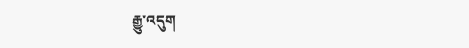རྒྱུ་འདུག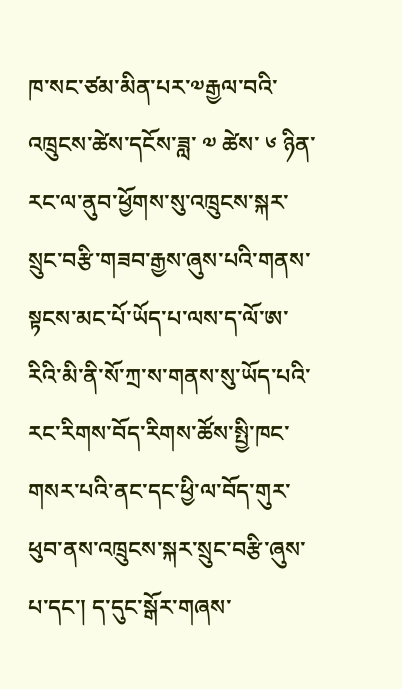ཁ་སང་ཙམ་མིན་པར་༧རྒྱལ་བའི་འཁྲུངས་ཚེས་དངོས་ཟླ་ ༧ ཚེས་ ༦ ཉིན་རང་ལ་ནུབ་ཕྱོགས་སུ་འཁྲུངས་སྐར་སྲུང་བརྩི་གཟབ་རྒྱས་ཞུས་པའི་གནས་སྟངས་མང་པོ་ཡོད་པ་ལས་ད་ལོ་ཨ་རིའི་མི་ནི་སོ་ཀྲ་ས་གནས་སུ་ཡོད་པའི་རང་རིགས་བོད་རིགས་ཚོས་སྤྱི་ཁང་གསར་པའི་ནང་དང་ཕྱི་ལ་བོད་གུར་ཕུབ་ནས་འཁྲུངས་སྐར་སྲུང་བརྩི་ཞུས་པ་དང་། ད་དུང་སྒོར་གཞས་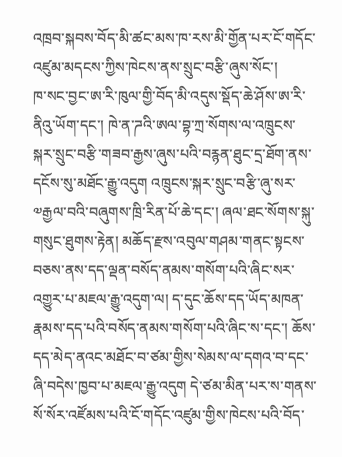འཁྲབ་སྐབས་བོད་མི་ཚང་མས་ཁ་རས་མི་གྱོན་པར་ངོ་གདོང་འཛུམ་མདངས་ཀྱིས་ཁེངས་ནས་སྲུང་བརྩི་ཞུས་སོང་།
ཁ་སང་བྱང་ཨ་རི་ཁུལ་གྱི་བོད་མི་འདུས་སྡོད་ཆེ་ཤོས་ཨ་རི་ནིའུ་ཡོག་དང་། ཁེ་ན་ཌའི་ཨལ་བྷ་ཀྲ་སོགས་ལ་འཁྲུངས་སྐར་སྲུང་བརྩི་གཟབ་རྒྱས་ཞུས་པའི་བརྙན་ཐུང་དྲ་ཐོག་ནས་དངོས་སུ་མཐོང་རྒྱུ་འདུག འཁྲུངས་སྐར་སྲུང་བརྩི་ཞུ་སར་༧རྒྱལ་བའི་བཞུགས་ཁྲི་རིན་པོ་ཆེ་དང་། ཞལ་ཐང་སོགས་སྐུ་གསུང་ཐུགས་རྟེན། མཆོད་རྫས་འབུལ་གཤམ་གནང་སྟངས་བཅས་ནས་དད་ལྡན་བསོད་ནམས་གསོག་པའི་ཞིང་སར་འགྱུར་པ་མཇལ་རྒྱུ་འདུག་ལ། ད་དུང་ཆོས་དད་ཡོད་མཁན་རྣམས་དད་པའི་བསོད་ནམས་གསོག་པའི་ཞིང་ས་དང་། ཆོས་དད་མེད་ནའང་མཐོང་བ་ཙམ་གྱིས་སེམས་ལ་དགའ་བ་དང་ཞི་བདེས་ཁྱབ་པ་མཇལ་རྒྱུ་འདུག དེ་ཙམ་མིན་པར་ས་གནས་སོ་སོར་འཛོམས་པའི་ངོ་གདོང་འཛུམ་གྱིས་ཁེངས་པའི་བོད་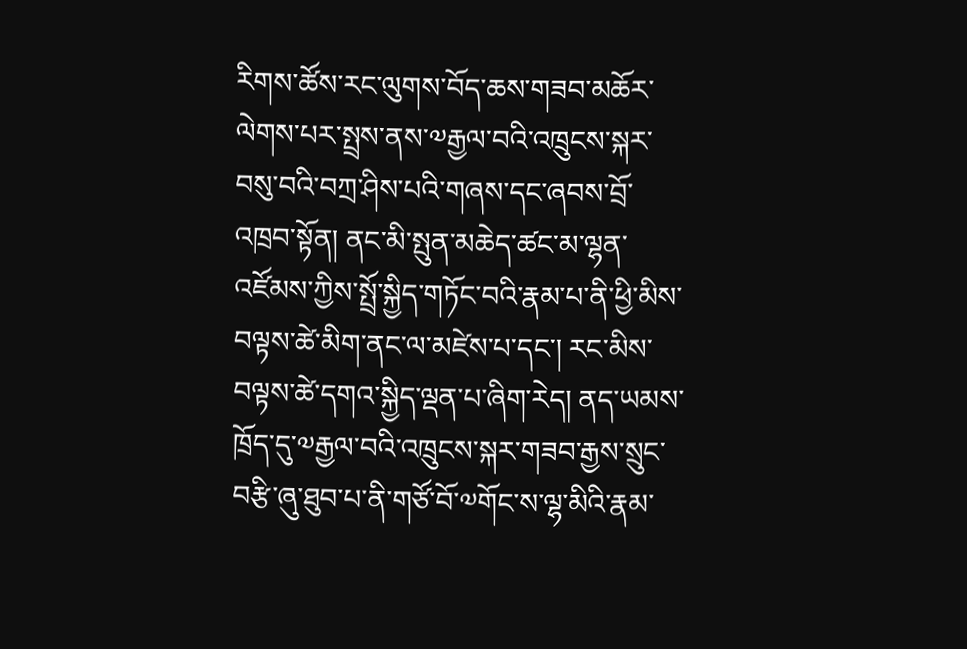རིགས་ཚོས་རང་ལུགས་བོད་ཆས་གཟབ་མཆོར་ལེགས་པར་སྤྲས་ནས་༧རྒྱལ་བའི་འཁྲུངས་སྐར་བསུ་བའི་བཀྲ་ཤིས་པའི་གཞས་དང་ཞབས་བྲོ་འཁྲབ་སྟོན། ནང་མི་སྤུན་མཆེད་ཚང་མ་ལྷན་འཛོམས་ཀྱིས་སྤྲོ་སྐྱིད་གཏོང་བའི་རྣམ་པ་ནི་ཕྱི་མིས་བལྟས་ཚེ་མིག་ནང་ལ་མཛེས་པ་དང་། རང་མིས་བལྟས་ཚེ་དགའ་སྐྱིད་ལྡན་པ་ཞིག་རེད། ནད་ཡམས་ཁྲོད་དུ་༧རྒྱལ་བའི་འཁྲུངས་སྐར་གཟབ་རྒྱས་སྲུང་བརྩི་ཞུ་ཐུབ་པ་ནི་གཙོ་བོ་༧གོང་ས་ལྷ་མིའི་རྣམ་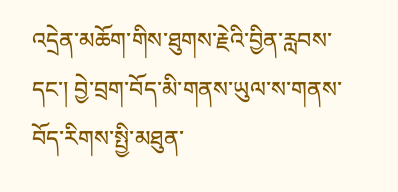འདྲེན་མཆོག་གིས་ཐུགས་རྗེའི་བྱིན་རླབས་དང་། བྱེ་བྲག་བོད་མི་གནས་ཡུལ་ས་གནས་བོད་རིགས་སྤྱི་མཐུན་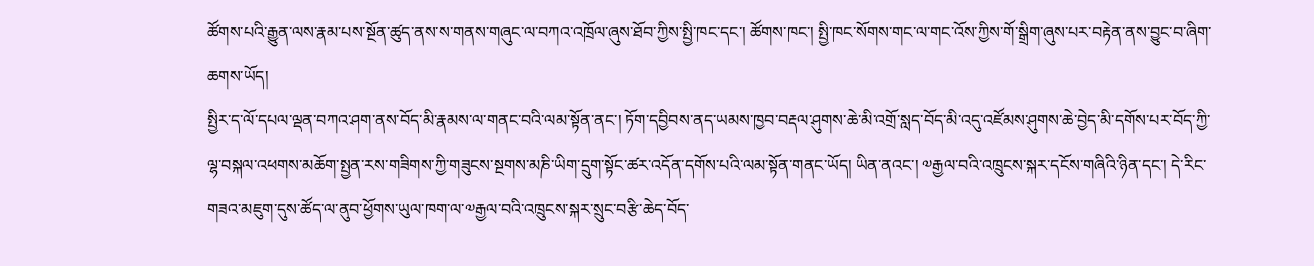ཚོགས་པའི་རྒྱུན་ལས་རྣམ་པས་སྔོན་ཚུད་ནས་ས་གནས་གཞུང་ལ་བཀའ་འཁྲོལ་ཞུས་ཐོབ་ཀྱིས་སྤྱི་ཁང་དང་། ཚོགས་ཁང་། སྤྱི་ཁང་སོགས་གང་ལ་གང་འོས་ཀྱིས་གོ་སྒྲིག་ཞུས་པར་བརྟེན་ནས་བྱུང་བ་ཞིག་ཆགས་ཡོད།
སྤྱིར་ད་ལོ་དཔལ་ལྡན་བཀའ་ཤག་ནས་བོད་མི་རྣམས་ལ་གནང་བའི་ལམ་སྟོན་ནང་། ཏོག་དབྱིབས་ནད་ཡམས་ཁྱབ་བརྡལ་ཤུགས་ཆེ་མི་འགྲོ་སླད་བོད་མི་འདུ་འཛོམས་ཤུགས་ཆེ་བྱེད་མི་དགོས་པར་བོད་ཀྱི་ལྷ་བསྐལ་འཕགས་མཆོག་སྤྱན་རས་གཟིགས་ཀྱི་གཟུངས་སྔགས་མཎི་ཡིག་དྲུག་སྟོང་ཚར་འདོན་དགོས་པའི་ལམ་སྟོན་གནང་ཡོད། ཡིན་ནའང་། ༧རྒྱལ་བའི་འཁྲུངས་སྐར་དངོས་གཞིའི་ཉིན་དང་། དེ་རིང་གཟའ་མཇུག་དུས་ཚོད་ལ་ནུབ་ཕྱོགས་ཡུལ་ཁག་ལ་༧རྒྱལ་བའི་འཁྲུངས་སྐར་སྲུང་བརྩི་ཆེད་བོད་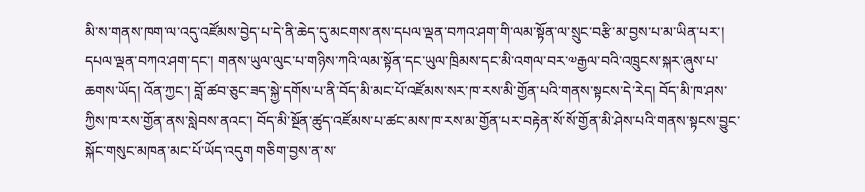མི་ས་གནས་ཁག་ལ་འདུ་འཛོམས་བྱེད་པ་དེ་ནི་ཆེད་དུ་མངགས་ནས་དཔལ་ལྡན་བཀའ་ཤག་གི་ལམ་སྟོན་ལ་སྲུང་བརྩི་མ་བྱས་པ་མ་ཡིན་པར་། དཔལ་ལྡན་བཀའ་ཤག་དང་། གནས་ཡུལ་ལུང་པ་གཉིས་ཀའི་ལམ་སྟོན་དང་ཡུལ་ཁྲིམས་དང་མི་འགལ་བར་༧རྒྱལ་བའི་འཁྲུངས་སྐར་ཞུས་པ་ཆགས་ཡོད། འོན་ཀྱང་། བློ་ཚབ་ཅུང་ཟད་སྐྱེ་དགོས་པ་ནི་བོད་མི་མང་པོ་འཛོམས་སར་ཁ་རས་མི་གྱོན་པའི་གནས་སྟངས་དེ་རེད། བོད་མི་ཁ་ཤས་ཀྱིས་ཁ་རས་གྱོན་ནས་སླེབས་ནའང་། བོད་མི་སྔོན་ཚུད་འཛོམས་པ་ཚང་མས་ཁ་རས་མ་གྱོན་པར་བརྟེན་སོ་སོ་གྱོན་མི་ཤེས་པའི་གནས་སྟངས་བྱུང་སྐོང་གསུང་མཁན་མང་པོ་ཡོད་འདུག གཅིག་བྱས་ན་ས་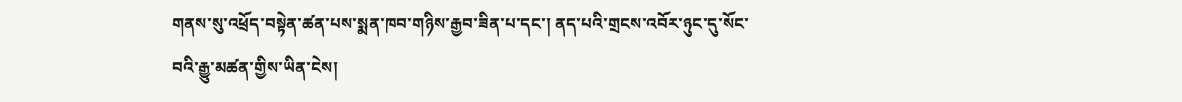གནས་སུ་འཕྲོད་བསྟེན་ཚན་པས་སྨན་ཁབ་གཉིས་རྒྱབ་ཟིན་པ་དང་། ནད་པའི་གྲངས་འབོར་ཉུང་དུ་སོང་བའི་རྒྱུ་མཚན་གྱིས་ཡིན་ངེས།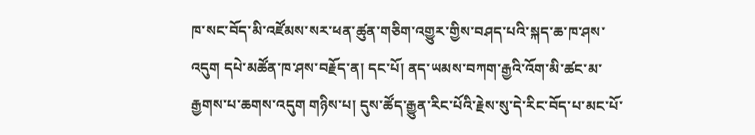ཁ་སང་བོད་མི་འཛོམས་སར་ཕན་ཚུན་གཅིག་འགྱུར་གྱིས་བཤད་པའི་སྐད་ཆ་ཁ་ཤས་འདུག དཔེ་མཚོན་ཁ་ཤས་བརྗོད་ན། དང་པོ། ནད་ཡམས་བཀག་རྒྱའི་འོག་མི་ཚང་མ་རྒྱགས་པ་ཆགས་འདུག གཉིས་པ། དུས་ཚོད་རྒྱུན་རིང་པོའི་རྗེས་སུ་དེ་རིང་བོད་པ་མང་པོ་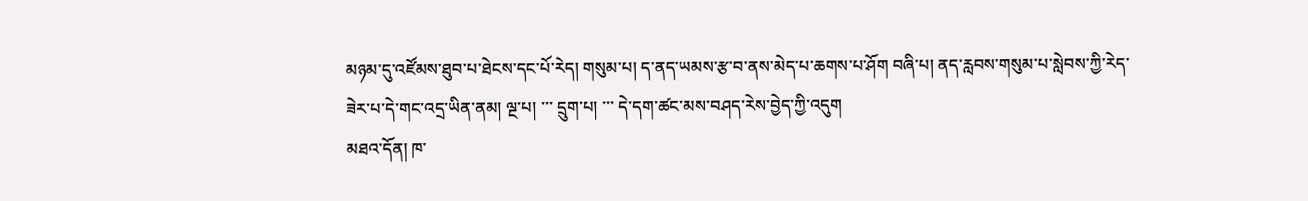མཉམ་དུ་འཛོམས་ཐུབ་པ་ཐེངས་དང་པོ་རེད། གསུམ་པ། ད་ནད་ཡམས་རྩ་བ་ནས་མེད་པ་ཆགས་པ་ཤོག བཞི་པ། ནད་རླབས་གསུམ་པ་སླེབས་ཀྱི་རེད་ཟེར་པ་དེ་གང་འདྲ་ཡིན་ནམ། ལྔ་པ། ་་་ དྲུག་པ། ་་་ དེ་དག་ཚང་མས་བཤད་རེས་བྱེད་ཀྱི་འདུག
མཐའ་དོན། ཁ་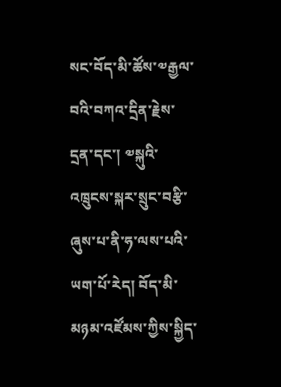སང་བོད་མི་ཚོས་༧རྒྱལ་བའི་བཀའ་དྲིན་རྗེས་དྲན་དང་། ༧སྐུའི་འཁྲུངས་སྐར་སྲུང་བརྩི་ཞུས་པ་ནི་ཧ་ལས་པའི་ཡག་པོ་རེད། བོད་མི་མཉམ་འཛོམས་ཀྱིས་སྐྱིད་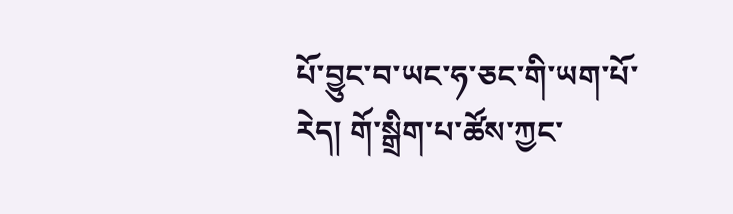པོ་བྱུང་བ་ཡང་ཧ་ཅང་གི་ཡག་པོ་རེད། གོ་སྒྲིག་པ་ཚོས་ཀྱང་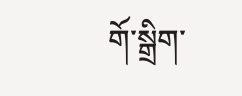གོ་སྒྲིག་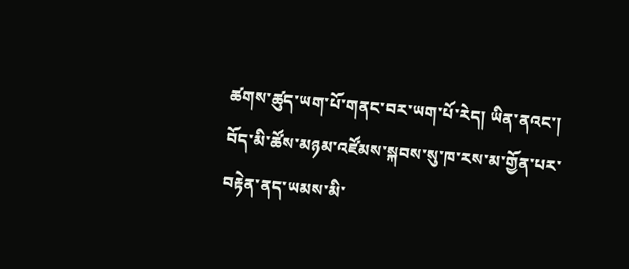ཚགས་ཚུད་ཡག་པོ་གནང་བར་ཡག་པོ་རེད། ཡིན་ནའང་། བོད་མི་ཚོས་མཉམ་འཛོམས་སྐབས་སུ་ཁ་རས་མ་གྱོན་པར་བརྟེན་ནད་ཡམས་མི་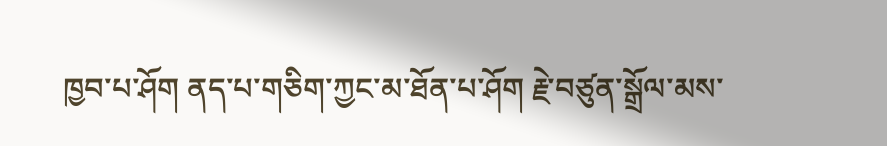ཁྱབ་པ་ཤོག ནད་པ་གཅིག་ཀྱང་མ་ཐོན་པ་ཤོག རྗེ་བཙུན་སྒྲོལ་མས་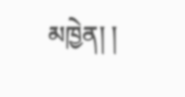མཁྱེན། །